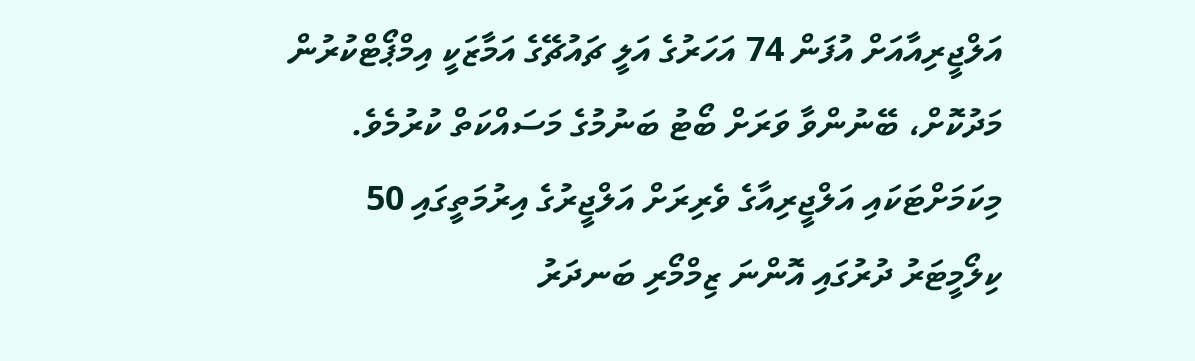އަލްޖީރިއާއަށް އުފަން 74 އަހަރުގެ އަލީ ޗައުޗޭގެ އަމާޒަކީ އިމްޕޯޓްކުރުން މަދުކޮށް، ބޭނުންވާ ވަރަށް ބޯޓު ބަނުމުގެ މަސައްކަތް ކުރުމެވެ. މިކަމަށްޓަކައި އަލްޖީރިއާގެ ވެރިރަށް އަލްޖީރުގެ އިރުމަތީގައި 50 ކިލޯމީޓަރު ދުރުގައި އޮންނަ ޒިމްމޯރި ބަނދަރު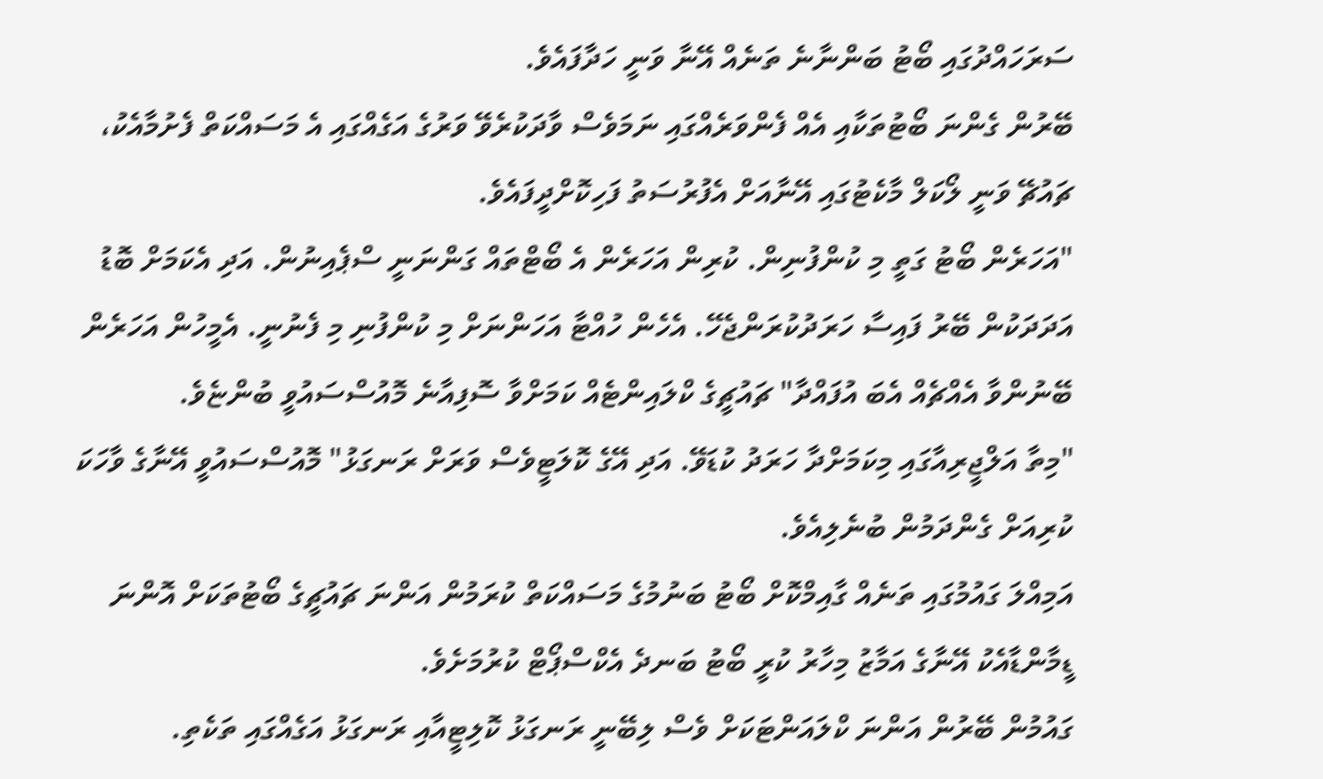ސަރަހައްދުގައި ބޯޓު ބަންނާނެ ތަނެއް އޭނާ ވަނީ ހަދާފައެވެ.
ބޭރުން ގެންނަ ބޯޓުތަކާއި އެއް ފެންވަރެއްގައި ނަމަވެސް ވާދަކުރެވޭ ވަރުގެ އަގެއްގައި އެ މަސައްކަތް ފެށުމާއެކު، ޗައުޗޭ ވަނީ ލޯކަލް މާކެޓުގައި އޭނާއަށް އެފުރުސަތު ފަހިކޮށްދީފައެވެ.
"އަހަރެން ބޯޓު ގަތީ މި ކުންފުނިން. ކުރިން އަހަރެން އެ ބޯޓްތައް ގަންނަނީ ސްޕެއިނުން. އަދި އެކަމަށް ބޮޑު އަދަދަކުން ބޭރު ފައިސާ ހަރަދުކުރަންޖެހޭ. އެހެން ހުއްޓާ އަހަންނަށް މި ކުންފުނި މި ފެނުނީ. އެމީހުން އަހަރެން ބޭނުންވާ އެއްޗެއް އެބަ އުފައްދާ" ޗައުޗީގެ ކްލައިންޓެއް ކަމަށްވާ ސޮފިއާނެ މޮއުސްސައުވީ ބުންޏެވެ.
"މިތާ އަލްޖީރިއާގައި މިކަމަށްދާ ހަރަދު ކުޑަވޭ. އަދި އޭގެ ކޮލަޓީވެސް ވަރަށް ރަނގަޅު" މޮއުސްސައުވީ އޭނާގެ ވާހަކަ ކުރިއަށް ގެންދަމުން ބުނެލިއެވެ.
އަމިއްލަ ގައުމުގައި ތަނެއް ގާއިމްކޮށް ބޯޓު ބަނުމުގެ މަސައްކަތް ކުރަމުން އަންނަ ޗައުޗީގެ ބޯޓުތަކަށް އޮންނަ ޑީމާންޑާއެކު އޭނާގެ އަމާޒު މިހާރު ކުރީ ބޯޓު ބަނދެ އެކްސްޕޯޓް ކުރުމަށެވެ.
ގައުމުން ބޭރުން އަންނަ ކްލައަންޓަކަށް ވެސް ލިބޭނީ ރަނގަޅު ކޮލިޓީއާއި ރަނގަޅު އަގެއްގައި ތަކެތި.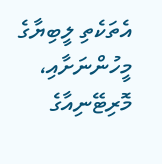އެތަކެތި ލީބިޔާގެ މީހުންނަށާއި، މޮރިޓޭނިއާގެ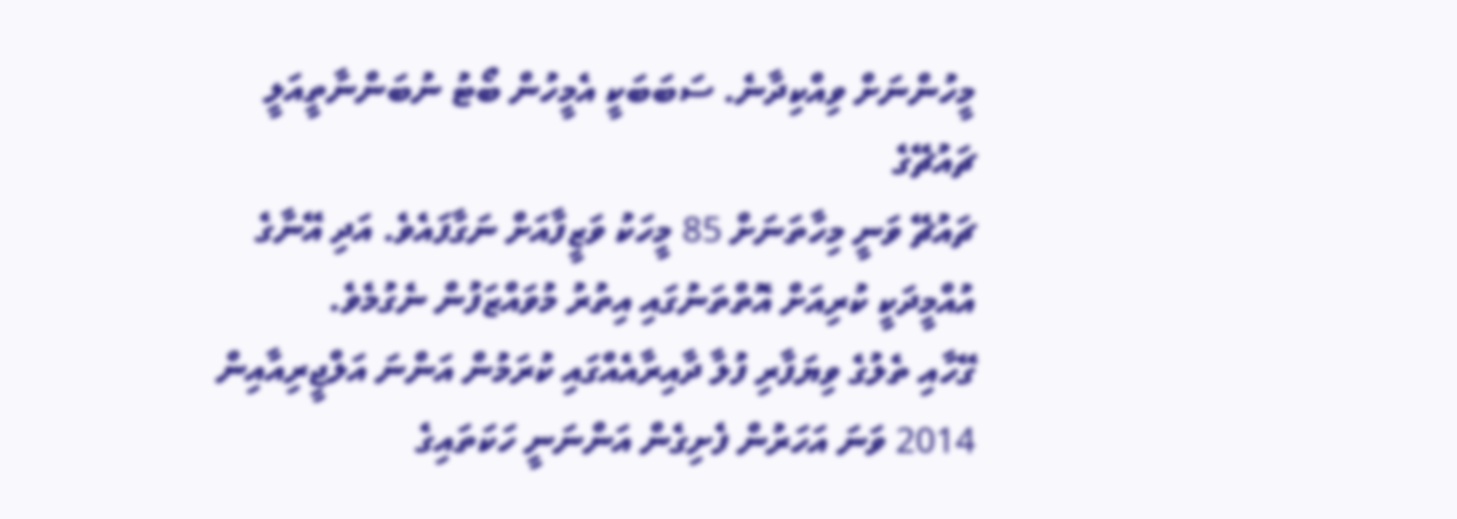މީހުންނަށް ވިއްކިދާނެ. ސަބަބަކީ އެމީހުން ބޯޓު ނުބަންނާތީއަލީ ޗައުޗޭގެ
ޗައުޗޭ ވަނީ މިހާތަނަށް 85 މީހަކު ވަޒީފާއަށް ނަގާފައެވެ. އަދި އޭނާގެ އުއްމީދަކީ ކުރިއަށް އޮތްތަނުގައި އިތުރު މުވައްޒަފުން ނެގުމެވެ.
ގޭހާއި ތެލުގެ ވިޔަފާރި ފުލާ ދާއިރާއެއްގައި ކުރަމުން އަންނަ އަލްޖީރިއާއިން 2014 ވަނަ އަހަރުން ފެށިގެން އަންނަނީ ހަކަތައިގެ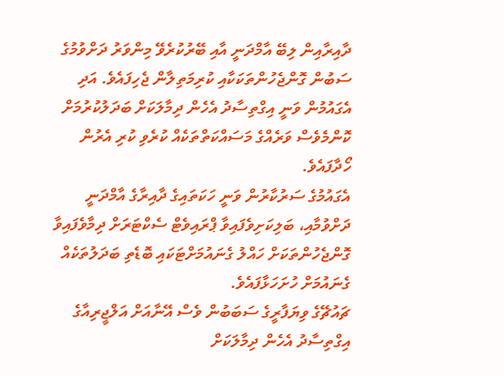ދާއިރާއިން ލިބޭ އާމްދަނީ އާއި ބޭރުކުރެވޭ މިންވަރު ދަށްވުމުގެ ސަބުން ގޮންޖެހުންތަކަކާއި ކުރިމަތިލާން ޖެހިފައެވެ. އަދި އެގައުމުން ވަނީ އިގްތިސާދު އެހެން ދިމާލަކަށް ބަދަލުކުރުމަށް ކޮންމެވެސް ވަރެއްގެ މަސައްކަތްތަކެއް ކުރެވި ކުރި އެރުން ހޯދާފައެވެ.
އެގައުމުގެ ސަރުކާރުން ވަނީ ހަކަތައިގެ ދާއިރާގެ އާމްދަނީ ދަށްވުމާއި، ބަލިކަށިވެފައިވާ ޕްރައިވެޓް ސެކްޓަރަށް ދިމާވެފައިވާ ގޮންޖެހުންތަކަށް ހައްލު ގެނައުމަށްޓަކައި ބޮޑެތި ބަދަލުތަކެއް ގެނައުމަށް ހުށަހަޅާފައެވެ.
ޗައުޗޭގެ ވިޔަފާރީގެ ސަބަބުން ވެސް އޭނާއަށް އަލްޖީރިއާގެ އިގްތިސާދު އެހެން ދިމާލަކަށް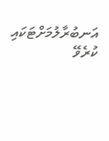އަނބުރާލުމަށްޓަކައި ކުރެވޭ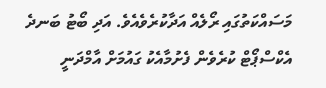މަސައްކަތުގައި ރޯލެއް އަދާކުރެވެއެވެ. އަދި ބޯޓު ބަނދެ އެކްސްޕޯޓް ކުރެވެން ފެށުމާއެކު ގައުމަށް އާމްދަނީ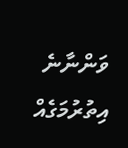ވަންނާނެ އިތުރުމަގެއް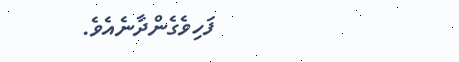ފަހިވެގެންދާނެއެވެ.